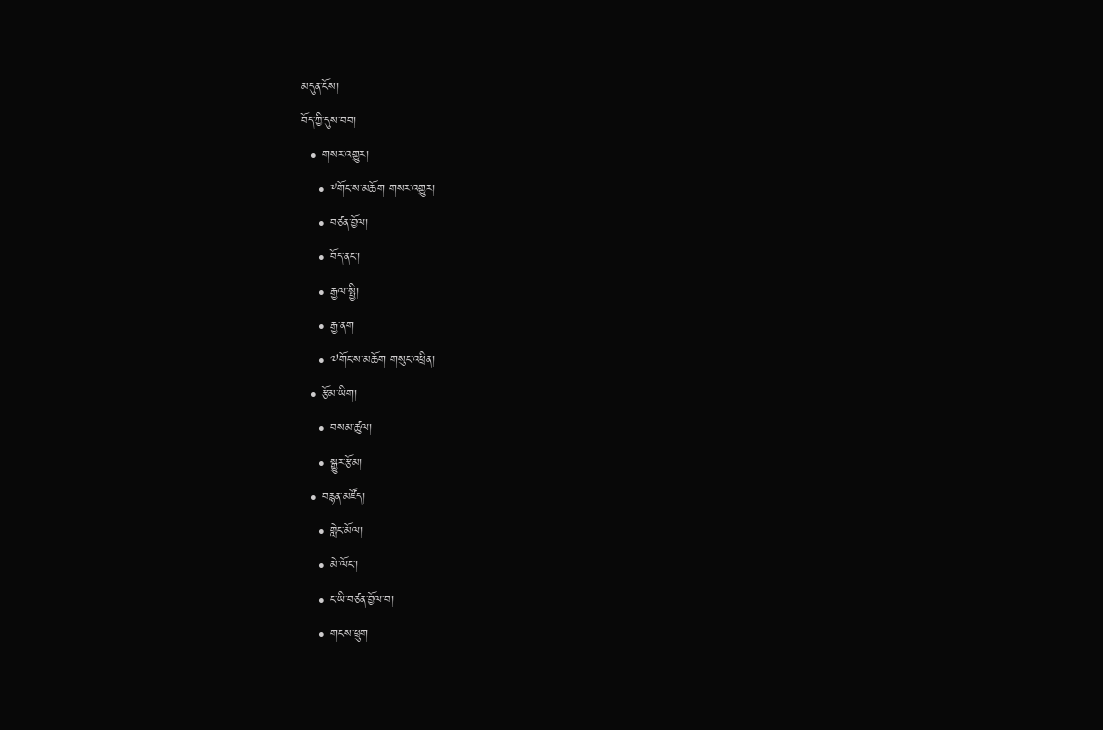མདུན་ངོས།
བོད་ཀྱི་དུས་བབ།
  • གསར་འགྱུར།
    • ༸གོང་ས་མཆོག གསར་འགྱུར།
    • བཙན་བྱོལ།
    • བོད་ནང་།
    • རྒྱལ་སྤྱི།
    • རྒྱ་ནག
    • ༧གོང་ས་མཆོག གསུང་འཕྲིན།
  • རྩོམ་ཡིག།
    • བསམ་ཚུལ།
    • སྒྱུར་རྩོམ།
  • བརྙན་མཛོད།
    • གླེང་མོལ།
    • མེ་ལོང་།
    • ང་ཡི་བཙན་བྱོལ་བ།
    • གངས་ཕྲུག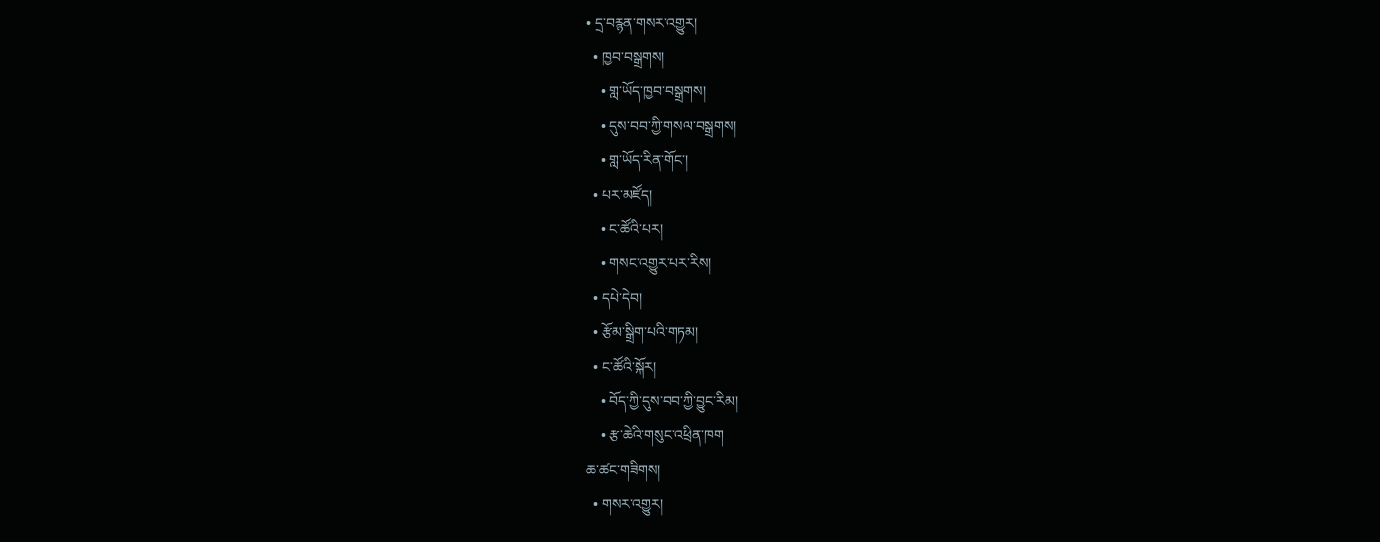• དྲ་བརྙན་གསར་འགྱུར།
  • ཁྱབ་བསྒྲགས།
    • གླ་ཡོད་ཁྱབ་བསྒྲགས།
    • དུས་བབ་ཀྱི་གསལ་བསྒྲགས།
    • གླ་ཡོད་རིན་གོང་།
  • པར་མཛོད།
    • ང་ཚོའི་པར།
    • གསང་འགྱུར་པར་རིས།
  • དཔེ་དེབ།
  • རྩོམ་སྒྲིག་པའི་གཏམ།
  • ང་ཚོའི་སྐོར།
    • བོད་ཀྱི་དུས་བབ་ཀྱི་བྱུང་རིམ།
    • རྩ་ཆེའི་གསུང་འཕྲིན་ཁག
ཆ་ཚང་གཟིགས།
  • གསར་འགྱུར།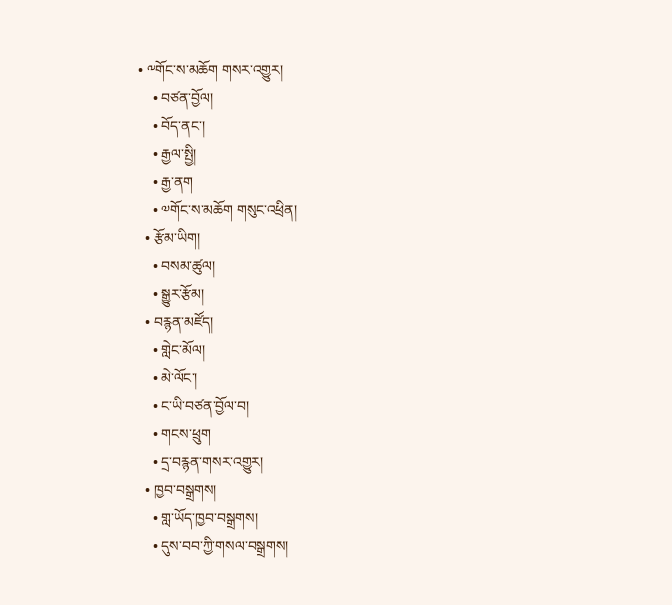• ༸གོང་ས་མཆོག གསར་འགྱུར།
    • བཙན་བྱོལ།
    • བོད་ནང་།
    • རྒྱལ་སྤྱི།
    • རྒྱ་ནག
    • ༧གོང་ས་མཆོག གསུང་འཕྲིན།
  • རྩོམ་ཡིག།
    • བསམ་ཚུལ།
    • སྒྱུར་རྩོམ།
  • བརྙན་མཛོད།
    • གླེང་མོལ།
    • མེ་ལོང་།
    • ང་ཡི་བཙན་བྱོལ་བ།
    • གངས་ཕྲུག
    • དྲ་བརྙན་གསར་འགྱུར།
  • ཁྱབ་བསྒྲགས།
    • གླ་ཡོད་ཁྱབ་བསྒྲགས།
    • དུས་བབ་ཀྱི་གསལ་བསྒྲགས།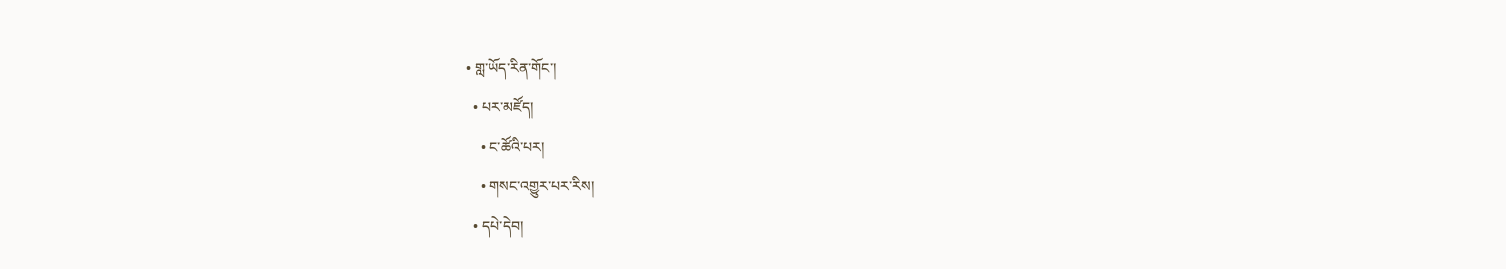• གླ་ཡོད་རིན་གོང་།
  • པར་མཛོད།
    • ང་ཚོའི་པར།
    • གསང་འགྱུར་པར་རིས།
  • དཔེ་དེབ།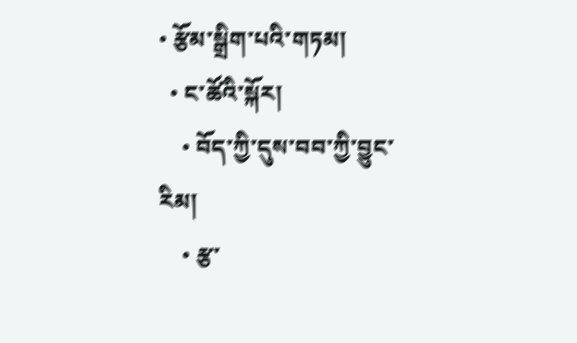• རྩོམ་སྒྲིག་པའི་གཏམ།
  • ང་ཚོའི་སྐོར།
    • བོད་ཀྱི་དུས་བབ་ཀྱི་བྱུང་རིམ།
    • རྩ་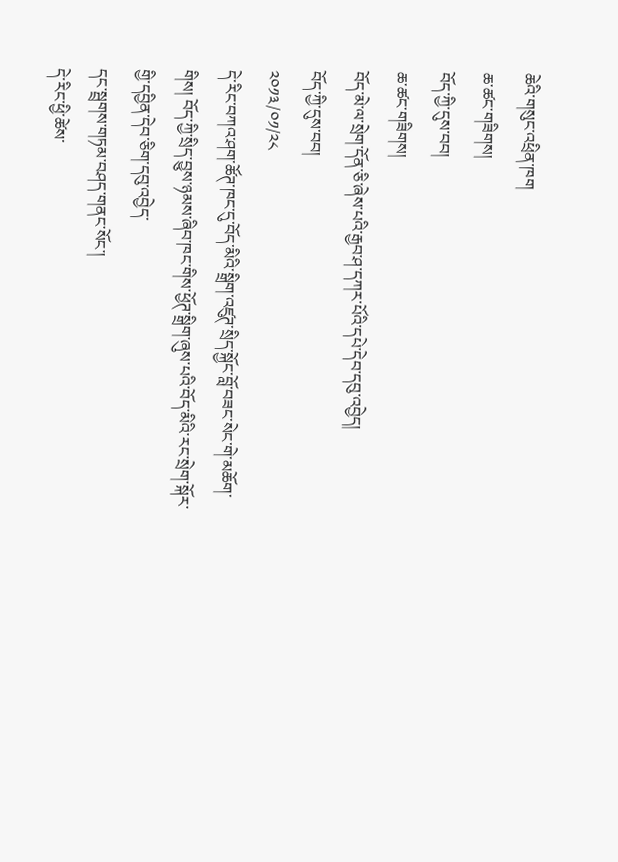ཆེའི་གསུང་འཕྲིན་ཁག
ཆ་ཚང་གཟིགས།
བོད་ཀྱི་དུས་བབ།
ཆ་ཚང་གཟིགས།
བོད་མེ་ལ་སྲེག་དོན་ཅི་ཞེས་པའི་རྒྱབ་ཤ་དཀར་པོའི་དཔེ་དེབ་དབུ་འབྱེད།
བོད་ཀྱི་དུས་བབ།
༢༠༡༣/༠༡/༢༨
དེ་རིང་བཀའ་ཤག་ཚོཊ་ཁང་དུ་བོད་མིའི་སྒྲིག་འཛུཊ་སྲིད་སྐྱོང་བློ་བཟང་སེང་གེ་མཆོག་གིས། བོད་ཀྱི་སྲིད་བྱུས་ཉམས་ཞིབ་ཁང་གིས་ཕྱོཊ་སྒྲིག་ཞུས་པའི་བོད་མིའི་རང་སྲེག་སྐོར་གྱི་དབྱིན་དེབ་ཅིག་དབུ་འབྱེད་
དང་སྦྲགས་གཏམ་བཤད་གནང་སོང་།
དེ་རིང་ཕྱི་ཚེས་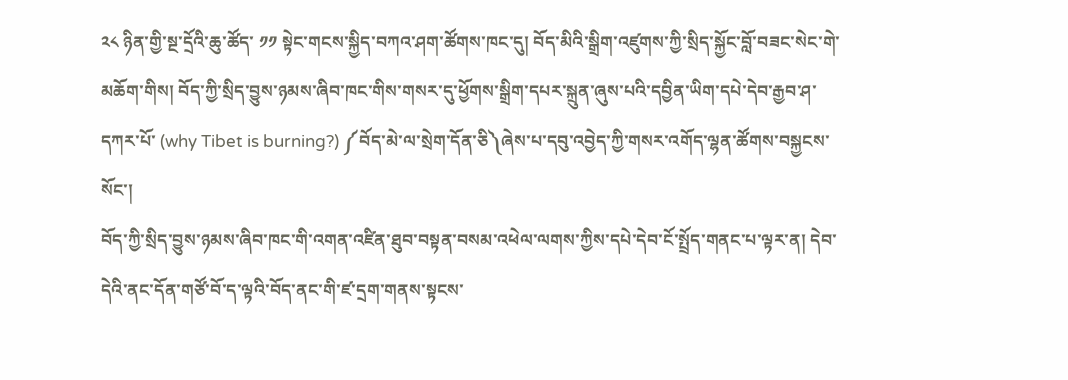༢༨ ཉིན་གྱི་སྔ་དྲོའི་ཆུ་ཚོད་ ༡༡ སྟེང་གངས་སྐྱིད་བཀའ་ཤག་ཚོགས་ཁང་དུ། བོད་མིའི་སྒྲིག་འཛུགས་ཀྱི་སྲིད་སྐྱོང་བློ་བཟང་སེང་གེ་མཆོག་གིས། བོད་ཀྱི་སྲིད་བྱུས་ཉམས་ཞིབ་ཁང་གིས་གསར་དུ་ཕྱོགས་སྒྲིག་དཔར་སྐྲུན་ཞུས་པའི་དབྱིན་ཡིག་དཔེ་དེབ་རྒྱབ་ཤ་དཀར་པོ་ (why Tibet is burning?) ༼བོད་མེ་ལ་སྲེག་དོན་ཅི༽ཞེས་པ་དབུ་འབྱེད་ཀྱི་གསར་འགོད་ལྷན་ཚོགས་བསྐྱངས་སོང་།
བོད་ཀྱི་སྲིད་བྱུས་ཉམས་ཞིབ་ཁང་གི་འགན་འཛིན་ཐུབ་བསྟན་བསམ་འཕེལ་ལགས་ཀྱིས་དཔེ་དེབ་ངོ་སྤྲོད་གནང་པ་ལྟར་ན། དེབ་དེའི་ནང་དོན་གཙོ་བོ་ད་ལྟའི་བོད་ནང་གི་ཛ་དྲག་གནས་སྟངས་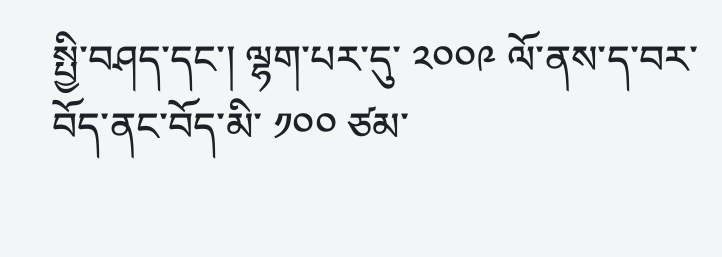སྤྱི་བཤད་དང་། ལྷག་པར་དུ་ ༢༠༠༩ ལོ་ནས་ད་བར་བོད་ནང་བོད་མི་ ༡༠༠ ཙམ་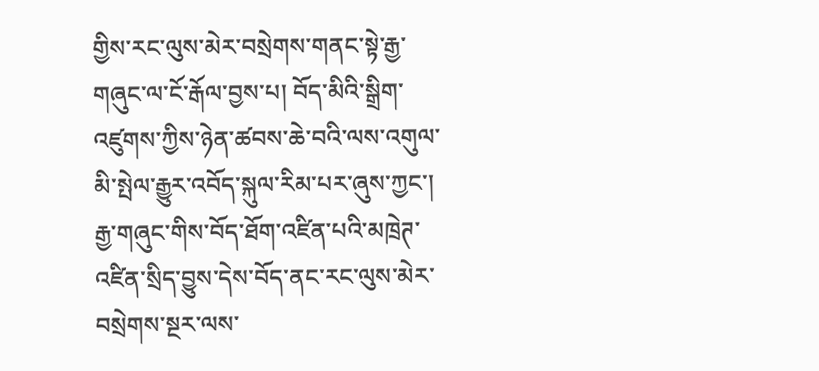གྱིས་རང་ལུས་མེར་བསྲེགས་གནང་སྟེ་རྒྱ་གཞུང་ལ་ངོ་རྒོལ་བྱས་པ། བོད་མིའི་སྒྲིག་འཛུགས་ཀྱིས་ཉེན་ཚབས་ཆེ་བའི་ལས་འགུལ་མི་སྤེལ་རྒྱུར་འབོད་སྐུལ་རིམ་པར་ཞུས་ཀྱང་། རྒྱ་གཞུང་གིས་བོད་ཐོག་འཛིན་པའི་མཁྲེཊ་འཛིན་སྲིད་བྱུས་དེས་བོད་ནང་རང་ལུས་མེར་བསྲེགས་སྔར་ལས་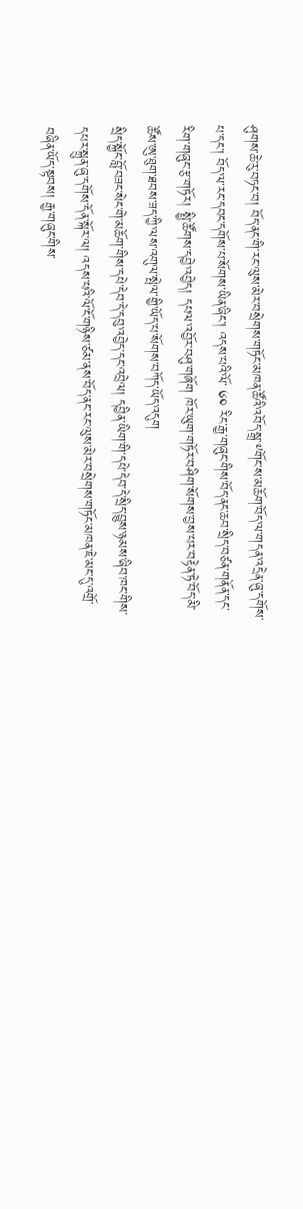ཤུགས་ཆེ་རུ་བཏང་བ། བོད་ནང་གི་རང་ལུས་མེར་བསྲེགས་གཏོང་མཁན་ཚོའི་འབོད་སྒྲ་༸གོང་ས་མཆོག་བོད་ལ་གདན་འདྲེན་ཞུ་དགོས་པ་དང་། བོད་ལ་རང་དབང་དགོས་པ་སོགས་ཡིན་ཞིང་། འདས་པའི་ལོ་ ༦༠ རིང་རྒྱ་གཞུང་གིས་བོད་ནང་ཆབ་སྲིད་བཙན་གནོན་དང་རིག་གཞུང་རྩ་གཏོར། སྤྱི་ཚོགས་དབྱེ་འབྱེད། དཔལ་འབྱོར་བཤུ་གཞོག ཁོར་ཡུག་གཏོར་བཤིག་སོགས་བྱས་པར་བརྟེན་ཏེ་བོད་མི་ཚོས་ཨུ་ཐུག་ཐབས་ཟད་ཀྱི་ལས་འགུལ་སྤེལ་གྱི་ཡོད་པ་སོགས་བཀོད་ཡོད་འདུག
སྲིད་སྐྱོང་བློ་བཟང་སེང་གེ་མཆོག་གིས་དཔེ་དེབ་དེ་དབུ་འབྱེད་དང་འབྲེལ། དབྱིན་ཡིག་གི་དཔེ་དེབ་དེ་སྲིད་བྱུས་ཉམས་ཞིབ་ཁང་གིས་དཔར་སྐྲུན་ཞུ་དགོས་དོན་སྐོར་ལ། འདས་པའི་ལོ་ངོ་གཉིས་ཙམ་ནས་བོད་ནང་རང་ལུས་མེར་བསྲེགས་གཏོང་མཁན་ཇེ་མང་དུ་འགྲོ་བཞིན་ཡོད་སྟབས། རྒྱ་གཞུང་གིས་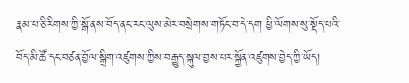རྣམ་པ་ཅི་རིགས་ཀྱི་སྒོ་ནས་བོད་ནང་རང་ལུས་མེར་བསྲེགས་གཏོང་བ་དེ་དག ཕྱི་ལོགས་སུ་སྡོད་པའི་བོད་མི་ཚོ་དང་བཙན་བྱོལ་སྒྲིག་འཛུགས་ཀྱིས་བརྒྱུད་སྐུལ་བྱས་པར་སྐྱོན་འཛུགས་བྱེད་ཀྱི་ཡོད།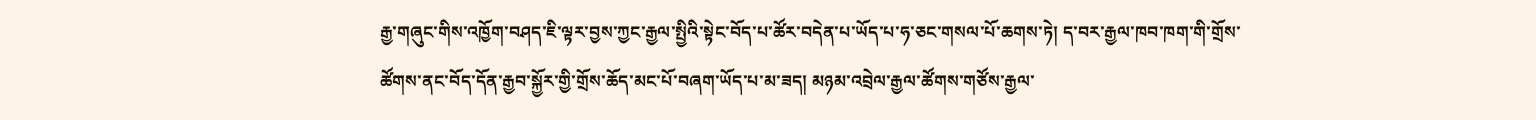རྒྱ་གཞུང་གིས་འཁྱོག་བཤད་ཇི་ལྟར་བྱས་ཀྱང་རྒྱལ་སྤྱིའི་སྟེང་བོད་པ་ཚོར་བདེན་པ་ཡོད་པ་ཧ་ཅང་གསལ་པོ་ཆགས་ཏེ། ད་བར་རྒྱལ་ཁབ་ཁག་གི་གྲོས་ཚོགས་ནང་བོད་དོན་རྒྱབ་སྐྱོར་གྱི་གྲོས་ཆོད་མང་པོ་བཞག་ཡོད་པ་མ་ཟད། མཉམ་འབྲེལ་རྒྱལ་ཚོགས་གཙོས་རྒྱལ་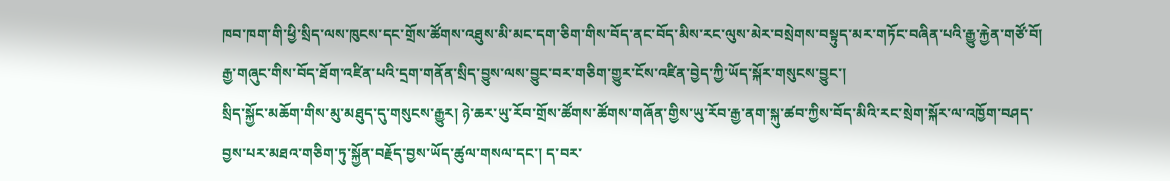ཁབ་ཁག་གི་ཕྱི་སྲིད་ལས་ཁུངས་དང་གྲོས་ཚོགས་འཐུས་མི་མང་དག་ཅིག་གིས་བོད་ནང་བོད་མིས་རང་ལུས་མེར་བསྲེགས་བསྟུད་མར་གཏོང་བཞིན་པའི་རྒྱུ་རྐྱེན་གཙོ་བོ། རྒྱ་གཞུང་གིས་བོད་ཐོག་འཛིན་པའི་དྲག་གནོན་སྲིད་བྱུས་ལས་བྱུང་བར་གཅིག་གྱུར་ངོས་འཛིན་བྱེད་ཀྱི་ཡོད་སྐོར་གསུངས་བྱུང་།
སྲིད་སྐྱོང་མཆོག་གིས་མུ་མཐུད་དུ་གསུངས་རྒྱུར། ཉེ་ཆར་ཡུ་རོབ་གྲོས་ཚོགས་ཚོགས་གཞོན་གྱིས་ཡུ་རོབ་རྒྱ་ནག་སྐུ་ཚབ་ཀྱིས་བོད་མིའི་རང་སྲེག་སྐོར་ལ་འཁྱོག་བཤད་བྱས་པར་མཐའ་གཅིག་ཏུ་སྐྱོན་བརྗོད་བྱས་ཡོད་ཚུལ་གསལ་དང་། ད་བར་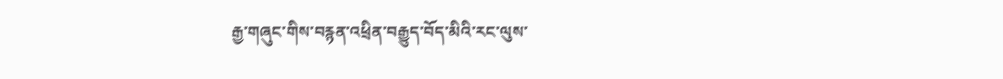རྒྱ་གཞུང་གིས་བརྙན་འཕྲིན་བརྒྱུད་བོད་མིའི་རང་ལུས་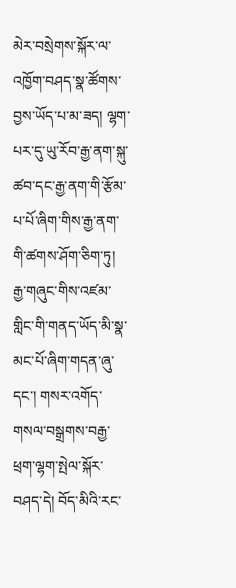མེར་བསྲེགས་སྐོར་ལ་འཁྱོག་བཤད་སྣ་ཚོགས་བྱས་ཡོད་པ་མ་ཟད། ལྷག་པར་དུ་ཡུ་རོབ་རྒྱ་ནག་སྐུ་ཚབ་དང་རྒྱ་ནག་གི་རྩོམ་པ་པོ་ཞིག་གིས་རྒྱ་ནག་གི་ཚགས་ཤོག་ཅིག་ཏུ། རྒྱ་གཞུང་གིས་འཛམ་གླིང་གི་གནད་ཡོད་མི་སྣ་མང་པོ་ཞིག་གདན་ཞུ་དང་། གསར་འགོད་གསལ་བསྒྲགས་བརྒྱ་ཕྲག་ལྷག་སྤེལ་སྐོར་བཤད་དེ། བོད་མིའི་རང་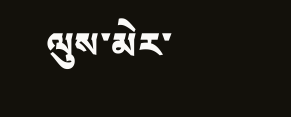ལུས་མེར་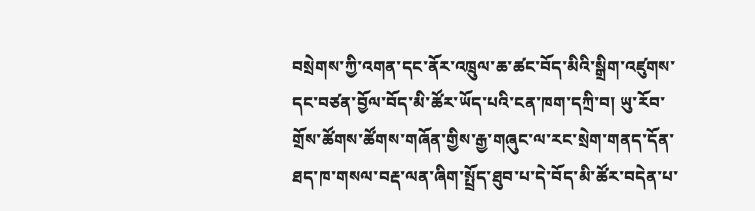བསྲེགས་ཀྱི་འགན་དང་ནོར་འཁྲུལ་ཆ་ཚང་བོད་མིའི་སྒྲིག་འཛུགས་དང་བཙན་བྱོལ་བོད་མི་ཚོར་ཡོད་པའི་ངན་ཁག་དཀྲི་བ། ཡུ་རོབ་གྲོས་ཚོགས་ཚོགས་གཞོན་གྱིས་རྒྱ་གཞུང་ལ་རང་སྲེག་གནད་དོན་ཐད་ཁ་གསལ་བརྡ་ལན་ཞིག་སྤྲོད་ཐུབ་པ་དེ་བོད་མི་ཚོར་བདེན་པ་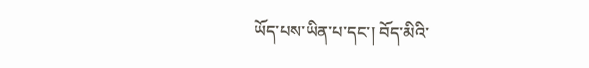ཡོད་པས་ཡིན་པ་དང་། བོད་མིའི་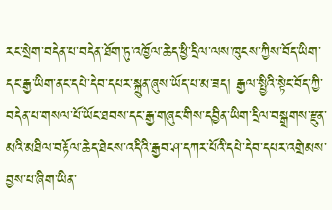རང་སྲེག་བདེན་པ་བདེན་ཐོག་ཏུ་འཁྱོལ་ཆེད་ཕྱི་དྲིལ་ལས་ཁུངས་ཀྱིས་བོད་ཡིག་དང་རྒྱ་ཡིག་ནང་དཔེ་དེབ་དཔར་སྐྲུན་ཞུས་ཡོད་པ་མ་ཟད། རྒྱལ་སྤྱིའི་སྟེང་བོད་ཀྱི་བདེན་པ་གསལ་པོ་ཡོང་ཐབས་དང་རྒྱ་གཞུང་གིས་དབྱིན་ཡིག་དྲིལ་བསྒྲགས་རྫུན་མའི་མཐིལ་བརྟོལ་ཆེད་ཐེངས་འདིའི་རྒྱབ་ཤ་དཀར་པོའི་དཔེ་དེབ་དཔར་འགྲེམས་བྱས་པ་ཞིག་ཡིན་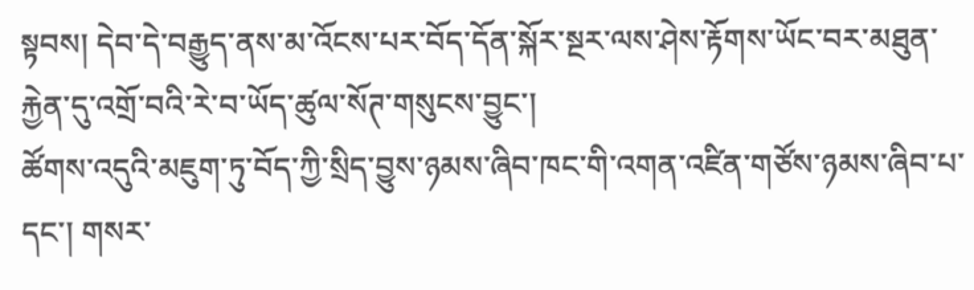སྟབས། དེབ་དེ་བརྒྱུད་ནས་མ་འོངས་པར་བོད་དོན་སྐོར་སྔར་ལས་ཤེས་རྟོགས་ཡོང་བར་མཐུན་རྐྱེན་དུ་འགྲོ་བའི་རེ་བ་ཡོད་ཚུལ་སོཊ་གསུངས་བྱུང་།
ཚོགས་འདུའི་མཇུག་ཏུ་བོད་ཀྱི་སྲིད་བྱུས་ཉམས་ཞིབ་ཁང་གི་འགན་འཛིན་གཙོས་ཉམས་ཞིབ་པ་དང་། གསར་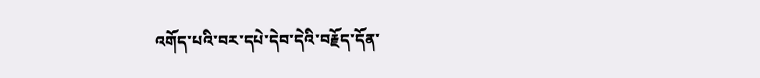འགོད་པའི་བར་དཔེ་དེབ་དེའི་བརྗོད་དོན་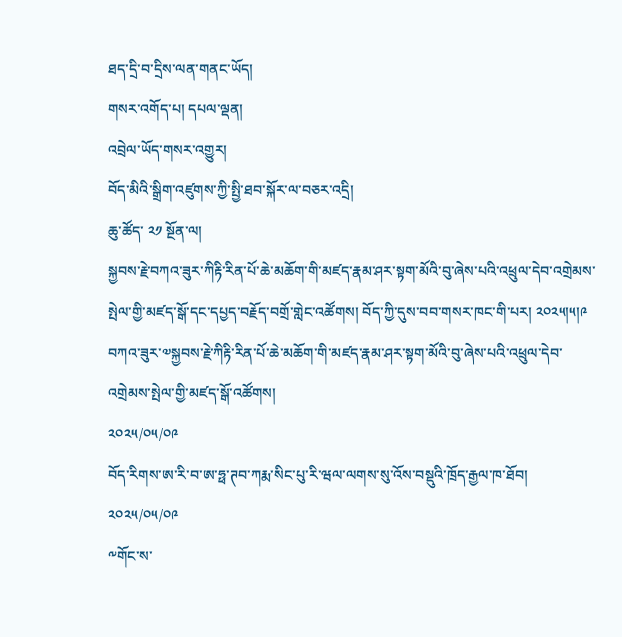ཐད་དྲི་བ་དྲིས་ལན་གནང་ཡོད།
གསར་འགོད་པ། དཔལ་ལྡན།
འབྲེལ་ཡོད་གསར་འགྱུར།
བོད་མིའི་སྒྲིག་འཛུགས་ཀྱི་སྤྱི་ཐབ་སྐོར་ལ་བཅར་འདྲི།
ཆུ་ཚོད་ ༢༡ སྔོན་ལ།
སྐྱབས་རྗེ་བཀའ་ཟུར་ཀིརྟི་རིན་པོ་ཆེ་མཆོག་གི་མཛད་རྣམ་ཤར་སྟག་མོའི་བུ་ཞེས་པའི་འཕྲུལ་དེབ་འགྲེམས་སྤེལ་གྱི་མཛད་སྒོ་དང་དཔྱད་བརྗོད་བགྲོ་གླེང་འཚོགས། བོད་ཀྱི་དུས་བབ་གསར་ཁང་གི་པར། ༢༠༢༥།༥།༩
བཀའ་ཟུར་༧སྐྱབས་རྗེ་ཀིརྟི་རིན་པོ་ཆེ་མཆོག་གི་མཛད་རྣམ་ཤར་སྟག་མོའི་བུ་ཞེས་པའི་འཕྲུལ་དེབ་འགྲེམས་སྤེལ་གྱི་མཛད་སྒོ་འཚོགས།
༢༠༢༥/༠༥/༠༩
བོད་རིགས་ཨ་རི་བ་ཨ་ཧྥ་ཊབ་ཀརྨ་སིང་པུ་རི་ཝལ་ལགས་སུ་འོས་བསྡུའི་ཁྲོད་རྒྱལ་ཁ་ཐོབ།
༢༠༢༥/༠༥/༠༩
༸གོང་ས་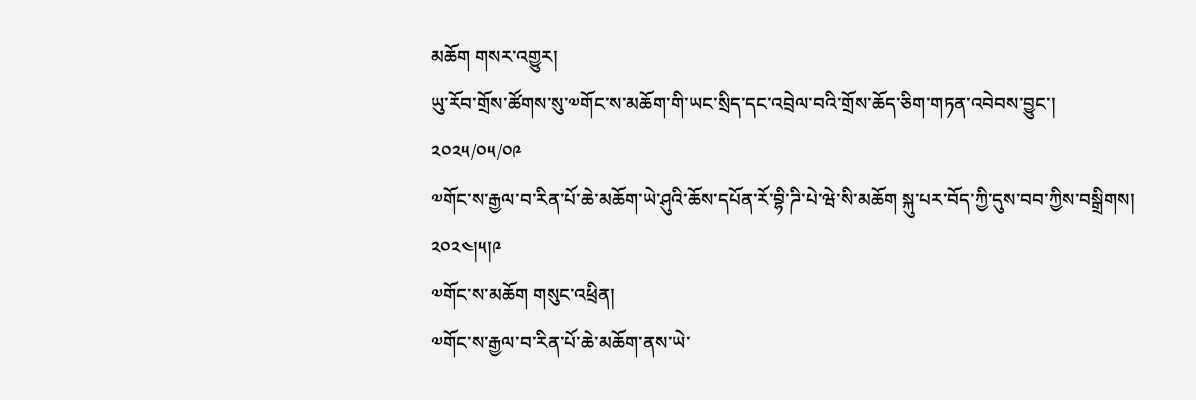མཆོག གསར་འགྱུར།
ཡུ་རོབ་གྲོས་ཚོགས་སུ་༧གོང་ས་མཆོག་གི་ཡང་སྲིད་དང་འབྲེལ་བའི་གྲོས་ཆོད་ཅིག་གཏན་འབེབས་བྱུང་།
༢༠༢༥/༠༥/༠༩
༧གོང་ས་རྒྱལ་བ་རིན་པོ་ཆེ་མཆོག་ཡེ་ཤུའི་ཆོས་དཔོན་རོ་བྷི་ཌི་པེ་ཝེ་སི་མཆོག སྐུ་པར་བོད་ཀྱི་དུས་བབ་ཀྱིས་བསྒྲིགས། ༢༠༢༤།༥།༩
༧གོང་ས་མཆོག གསུང་འཕྲིན།
༧གོང་ས་རྒྱལ་བ་རིན་པོ་ཆེ་མཆོག་ནས་ཡེ་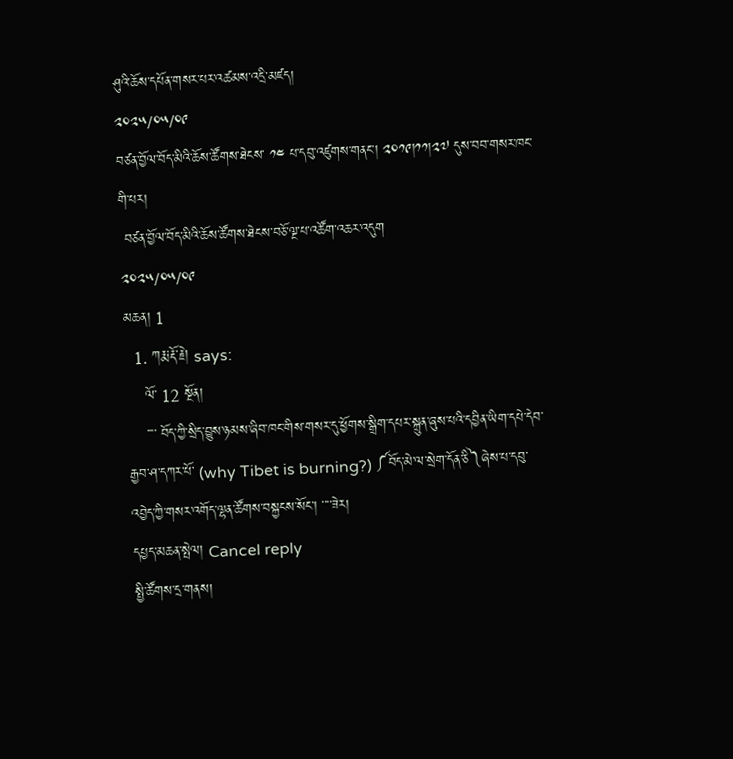ཤུའི་ཆོས་དཔོན་གསར་པར་འཚམས་འདྲི་མཛད།
༢༠༢༥/༠༥/༠༩
བཙན་བྱོལ་བོད་མིའི་ཆོས་ཚོགས་ཐེངས་ ༡༤ པ་དབུ་འཛུགས་གནང་། ༢༠༡༩།༡༡།༢༧ དུས་བབ་གསར་ཁང་གི་པར།
 བཙན་བྱོལ་བོད་མིའི་ཆོས་ཚོགས་ཐེངས་བཅོ་ལྔ་པ་འཚོག་འཆར་འདུག
༢༠༢༥/༠༥/༠༩
མཆན། 1
  1. ཀརྨ་རྡོ་རྗེ། says:
    ལོ་ 12 སྔོན།
    ་་་་ བོད་ཀྱི་སྲིད་བྱུས་ཉམས་ཞིབ་ཁང་གིས་གསར་དུ་ཕྱོགས་སྒྲིག་དཔར་སྐྲུན་ཞུས་པའི་དབྱིན་ཡིག་དཔེ་དེབ་རྒྱབ་ཤ་དཀར་པོ་ (why Tibet is burning?) ༼བོད་མེ་ལ་སྲེག་དོན་ཅི༽ཞེས་པ་དབུ་འབྱེད་ཀྱི་གསར་འགོད་ལྷན་ཚོགས་བསྐྱངས་སོང་། ་་་་ཟེར།
དཔྱད་མཆན་སྤེལ། Cancel reply
སྤྱི་ཚོགས་དྲ་གནས།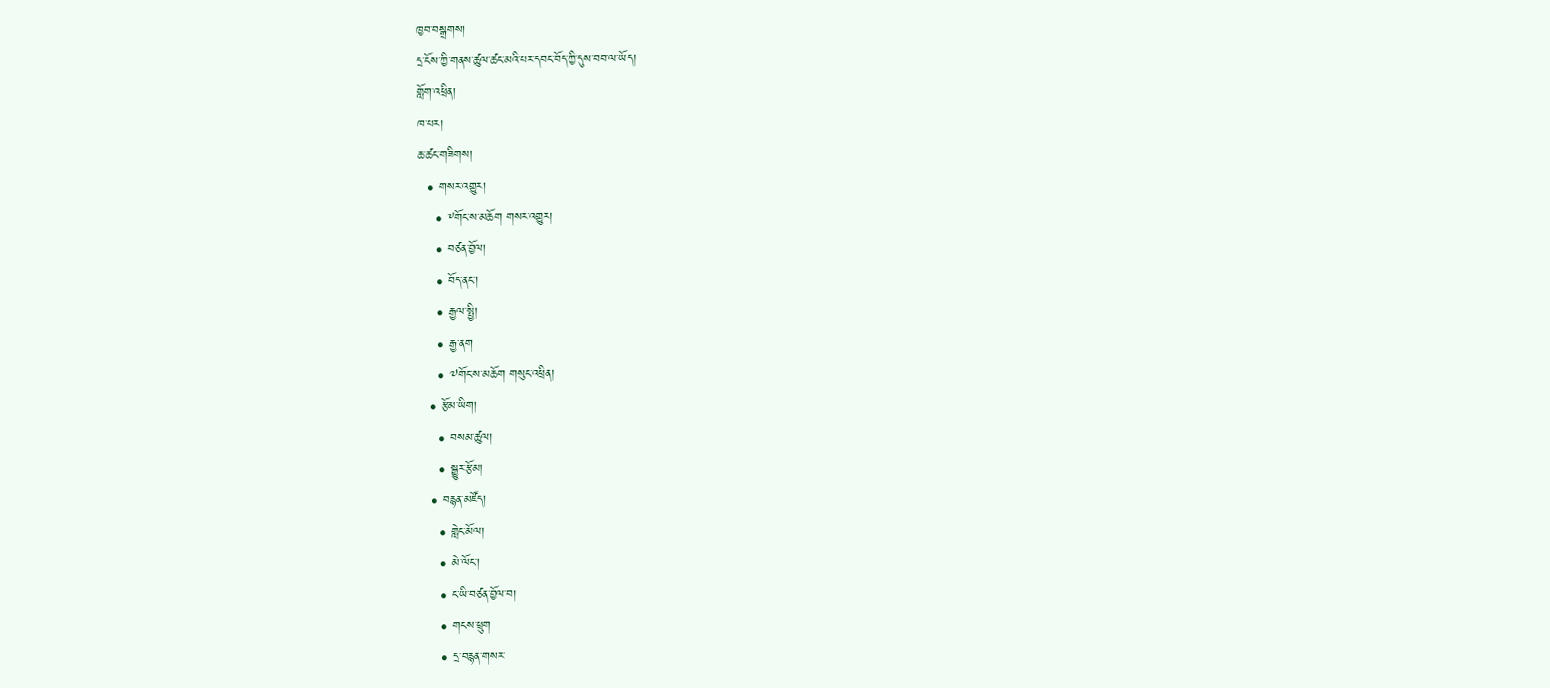ཁྱབ་བསྒྲགས།
དྲ་ངོས་ཀྱི་གནས་ཚུལ་ཚང་མའི་པར་དབང་བོད་ཀྱི་དུས་བབ་ལ་ཡོད།
གློག་འཕྲིན།
ཁ་པར།
ཆ་ཚང་གཟིགས།
  • གསར་འགྱུར།
    • ༸གོང་ས་མཆོག གསར་འགྱུར།
    • བཙན་བྱོལ།
    • བོད་ནང་།
    • རྒྱལ་སྤྱི།
    • རྒྱ་ནག
    • ༧གོང་ས་མཆོག གསུང་འཕྲིན།
  • རྩོམ་ཡིག།
    • བསམ་ཚུལ།
    • སྒྱུར་རྩོམ།
  • བརྙན་མཛོད།
    • གླེང་མོལ།
    • མེ་ལོང་།
    • ང་ཡི་བཙན་བྱོལ་བ།
    • གངས་ཕྲུག
    • དྲ་བརྙན་གསར་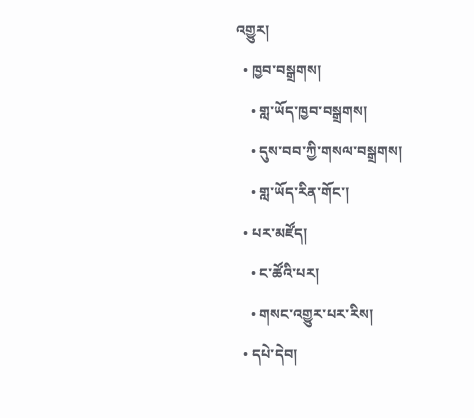འགྱུར།
  • ཁྱབ་བསྒྲགས།
    • གླ་ཡོད་ཁྱབ་བསྒྲགས།
    • དུས་བབ་ཀྱི་གསལ་བསྒྲགས།
    • གླ་ཡོད་རིན་གོང་།
  • པར་མཛོད།
    • ང་ཚོའི་པར།
    • གསང་འགྱུར་པར་རིས།
  • དཔེ་དེབ།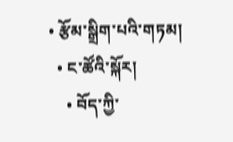• རྩོམ་སྒྲིག་པའི་གཏམ།
  • ང་ཚོའི་སྐོར།
    • བོད་ཀྱི་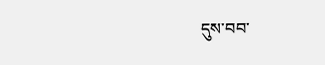དུས་བབ་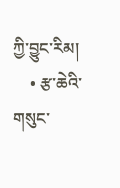ཀྱི་བྱུང་རིམ།
    • རྩ་ཆེའི་གསུང་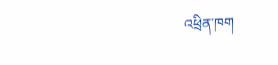འཕྲིན་ཁག